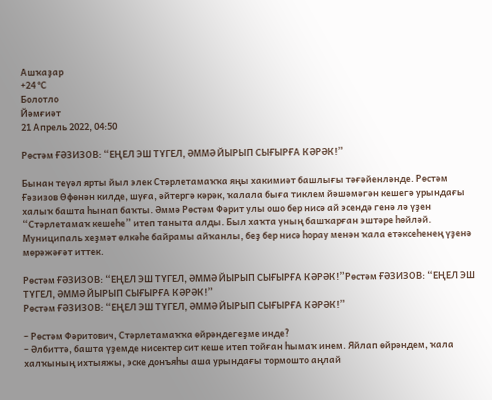Ашҡаҙар
+24 °С
Болотло
Йәмғиәт
21 Апрель 2022, 04:50

Рөстәм ҒӘЗИЗОВ: “ЕҢЕЛ ЭШ ТҮГЕЛ, ӘММӘ ЙЫРЫП СЫҒЫРҒА КӘРӘК!”

Бынан теүәл ярты йыл элек Стәрлетамаҡҡа яңы хакимиәт башлығы тәғәйенләнде. Рөстәм Ғәзизов Өфөнән килде, шуға, әйтергә кәрәк, ҡалала быға тиклем йәшәмәгән кешегә урындағы халыҡ башта һынап баҡты. Әммә Рөстәм Фәрит улы ошо бер нисә ай эсендә генә лә үҙен “Стәрлетамаҡ кешеһе” итеп таныта алды. Был хаҡта уның башҡарған эштәре һөйләй. Муниципаль хеҙмәт өлкәһе байрамы айҡанлы, беҙ бер нисә һорау менән ҡала етәксеһенең үҙенә мөрәжәғәт иттек.

Рөстәм ҒӘЗИЗОВ: “ЕҢЕЛ ЭШ ТҮГЕЛ, ӘММӘ ЙЫРЫП СЫҒЫРҒА КӘРӘК!”Рөстәм ҒӘЗИЗОВ: “ЕҢЕЛ ЭШ ТҮГЕЛ, ӘММӘ ЙЫРЫП СЫҒЫРҒА КӘРӘК!”
Рөстәм ҒӘЗИЗОВ: “ЕҢЕЛ ЭШ ТҮГЕЛ, ӘММӘ ЙЫРЫП СЫҒЫРҒА КӘРӘК!”

– Рөстәм Фәритович, Стәрлетамаҡҡа өйрәндегеҙме инде?
– Әлбиттә, башта үҙемде нисектер сит кеше итеп тойған һымаҡ инем. Яйлап өйрәндем, ҡала халҡының ихтыяжы, эске донъяһы аша урындағы тормошто аңлай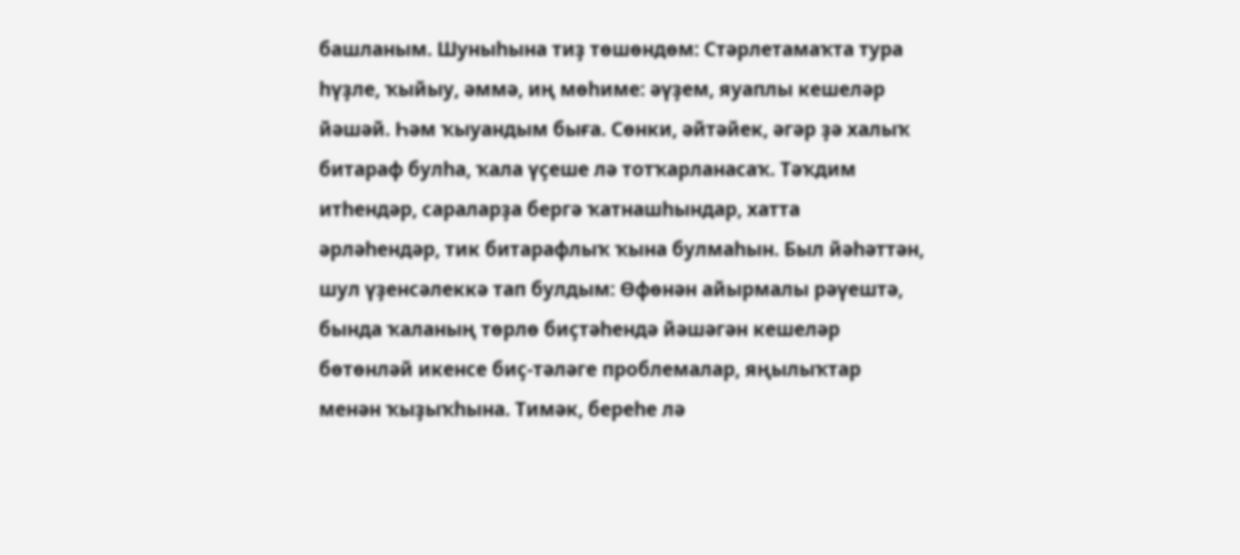башланым. Шуныһына тиҙ төшөндөм: Стәрлетамаҡта тура һүҙле, ҡыйыу, әммә, иң мөһиме: әүҙем, яуаплы кешеләр йәшәй. Һәм ҡыуандым быға. Сөнки, әйтәйек, әгәр ҙә халыҡ битараф булһа, ҡала үҫеше лә тотҡарланасаҡ. Тәҡдим итһендәр, сараларҙа бергә ҡатнашһындар, хатта әрләһендәр, тик битарафлыҡ ҡына булмаһын. Был йәһәттән, шул үҙенсәлеккә тап булдым: Өфөнән айырмалы рәүештә, бында ҡаланың төрлө биҫтәһендә йәшәгән кешеләр бөтөнләй икенсе биҫ-тәләге проблемалар, яңылыҡтар менән ҡыҙыҡһына. Тимәк, береһе лә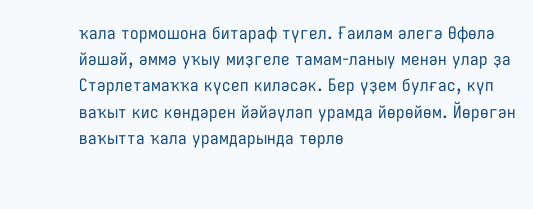ҡала тормошона битараф түгел. Ғаиләм әлегә Өфөлә йәшәй, әммә уҡыу миҙгеле тамам-ланыу менән улар ҙа Стәрлетамаҡҡа күсеп киләсәк. Бер үҙем булғас, күп ваҡыт кис көндәрен йәйәүләп урамда йөрөйөм. Йөрөгән ваҡытта ҡала урамдарында төрлө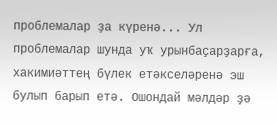проблемалар ҙа күренә... Ул проблемалар шунда уҡ урынбаҫарҙарға, хакимиәттең бүлек етәкселәренә эш булып барып етә. Ошондай мәлдәр ҙә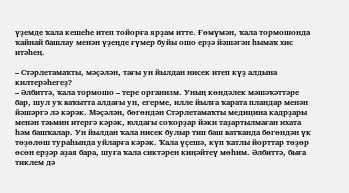үҙемде ҡала кешеһе итеп тойорға ярҙам итте. Ғөмүмән, ҡала тормошонда ҡайнай башлау менән үҙеңде ғүмер буйы ошо ерҙә йәшәгән һымаҡ хис итәһең.

– Стәрлетамаҡты, мәҫәлән, тағы ун йылдан нисек итеп күҙ алдына килтерәһегеҙ?
– Әлбиттә, ҡала тормошо – тере организм. Уның көндәлек мәшәҡәттәре бар, шул уҡ ваҡытта алдағы ун, егерме, илле йылға ҡарата пландар менән йәшәргә лә кәрәк. Мәҫәлән, бөгөндән Стәрлетамаҡты медицина кадрҙары менән тәьмин итергә кәрәк, юлдағы соҡорҙар йәки таҙартылмаған ихата һәм башҡалар. Ун йылдан ҡала нисек булыр тип баш ватҡанда бөгөндән үк төҙөлөш тураһында уйларға кәрәк. Ҡала үҫешә, күп ҡатлы йорттар төҙөр өсөн ерҙәр аҙая бара, шуға ҡала сиктәрен киңәйтеү мөһим. Әлбиттә, быға тиклем дә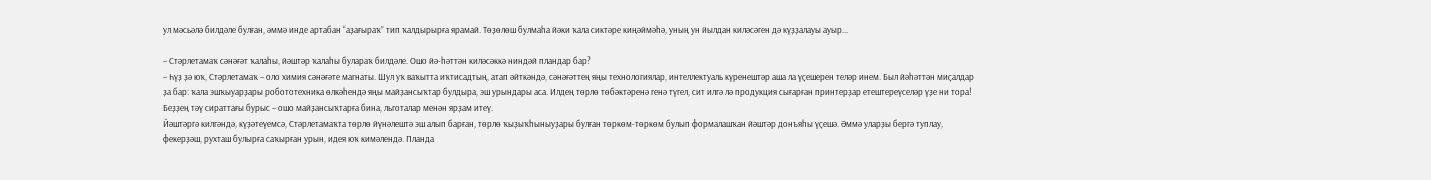ул мәсьәлә билдәле булған, әммә инде артабан “аҙағыраҡ” тип ҡалдырырға ярамай. Төҙөлөш булмаһа йәки ҡала сиктәре киңәймәһә, уның ун йылдан киләсәген дә күҙҙалауы ауыр...

– Стәрлетамаҡ сәнәғәт ҡалаһы, йәштәр ҡалаһы булараҡ билдәле. Ошо йә-һәттән киләсәккә ниндәй пландар бар?
– Һүҙ ҙә юҡ, Стәрлетамаҡ – оло химия сәнәғәте магнаты. Шул уҡ ваҡытта иҡтисадтың, атап әйткәндә, сәнәғәттең яңы технологиялар, интеллектуаль күренештәр аша ла үҫешерен теләр инем. Был йәһәттән миҫалдар ҙа бар: ҡала эшҡыуарҙары робототехника өлкәһендә яңы майҙансыҡтар булдыра, эш урындары аса. Илдең төрлө төбәктәренә генә түгел, сит илгә лә продукция сығарған принтерҙар етештереүселәр үҙе ни тора! Беҙҙең тәү сираттағы бурыс – ошо майҙансыҡтарға бина, льготалар менән ярҙам итеү.
Йәштәргә килгәндә, күҙәтеүемсә, Стәрлетамаҡта төрлө йүнәлештә эш алып барған, төрлө ҡыҙыҡһыныуҙары булған төркөм-төркөм булып формалашҡан йәштәр донъяһы үҫешә. Әммә уларҙы бергә туплау, фекерҙәш, рухташ булырға саҡырған урын, идея юҡ кимәлендә. Планда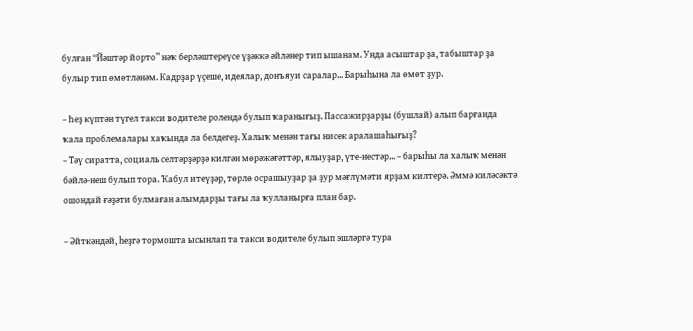булған “Йәштәр йорто” нәҡ берләштереүсе үҙәккә әйләнер тип ышанам. Унда асыштар ҙа, табыштар ҙа булыр тип өмөтләнәм. Кадрҙар үҫеше, идеялар, донъяуи саралар... Барыһына ла өмөт ҙур.

– Һеҙ күптән түгел такси водителе ролендә булып ҡаранығыҙ. Пассажирҙарҙы (бушлай) алып барғанда ҡала проблемалары хаҡында ла белдегеҙ. Халыҡ менән тағы нисек аралашаһығыҙ?
– Тәү сиратта, социаль селтәрҙәрҙә килгән мөрәжәғәттәр, ялыуҙар, үте-нестәр... – барыһы ла халыҡ менән бәйлә-неш булып тора. Ҡабул итеүҙәр, төрлө осрашыуҙар ҙа ҙур мәғлүмәти ярҙам килтерә. Әммә киләсәктә ошондай ғәҙәти булмаған алымдарҙы тағы ла ҡулланырға план бар.

– Әйткәндәй, һеҙгә тормошта ысынлап та такси водителе булып эшләргә тура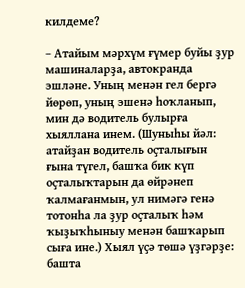килдеме?

– Атайым мәрхүм ғүмер буйы ҙур машиналарҙа, автокранда эшләне. Уның менән гел бергә йөрөп, уның эшенә һоҡланып, мин дә водитель булырға хыяллана инем. (Шуныһы йәл: атайҙан водитель оҫталығын ғына түгел, башҡа бик күп оҫталыҡтарын да өйрәнеп ҡалмағанмын, ул нимәгә генә тотонһа ла ҙур оҫталыҡ һәм ҡыҙыҡһыныу менән башҡарып сыға ине.) Хыял үҫә төшә үҙгәрҙе: башта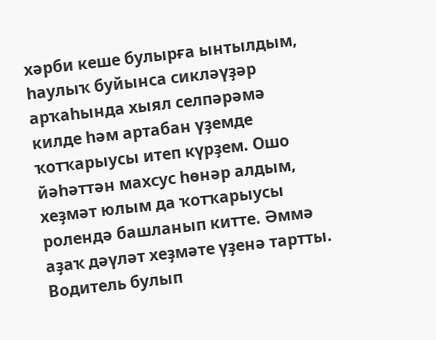хәрби кеше булырға ынтылдым, һаулыҡ буйынса сикләүҙәр арҡаһында хыял селпәрәмә килде һәм артабан үҙемде ҡотҡарыусы итеп күрҙем. Ошо йәһәттән махсус һөнәр алдым, хеҙмәт юлым да ҡотҡарыусы ролендә башланып китте. Әммә аҙаҡ дәүләт хеҙмәте үҙенә тартты.
Водитель булып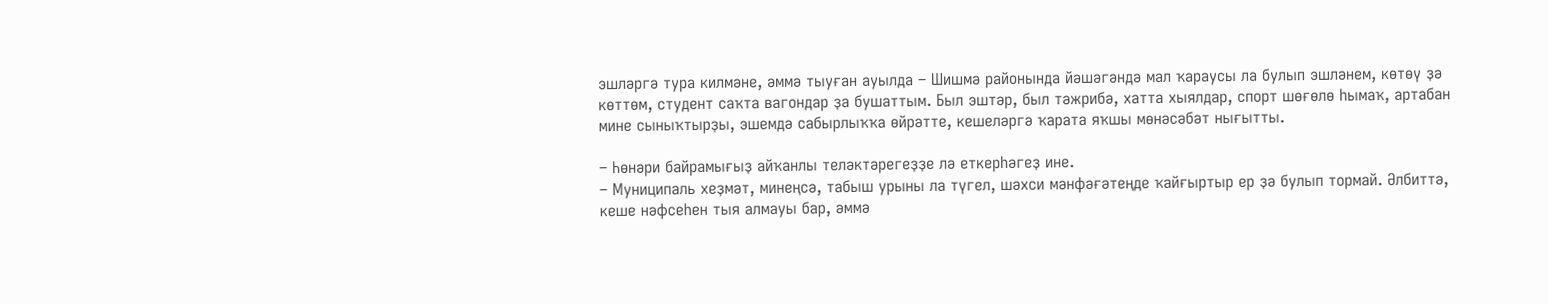эшләргә тура килмәне, әммә тыуған ауылда – Шишмә районында йәшәгәндә мал ҡараусы ла булып эшләнем, көтөү ҙә көттөм, студент саҡта вагондар ҙа бушаттым. Был эштәр, был тәжрибә, хатта хыялдар, спорт шөғөлө һымаҡ, артабан мине сыныҡтырҙы, эшемдә сабырлыҡҡа өйрәтте, кешеләргә ҡарата яҡшы мөнәсәбәт нығытты.

– Һөнәри байрамығыҙ айҡанлы теләктәрегеҙҙе лә еткерһәгеҙ ине.
– Муниципаль хеҙмәт, минеңсә, табыш урыны ла түгел, шәхси мәнфәғәтеңде ҡайғыртыр ер ҙә булып тормай. Әлбиттә, кеше нәфсеһен тыя алмауы бар, әммә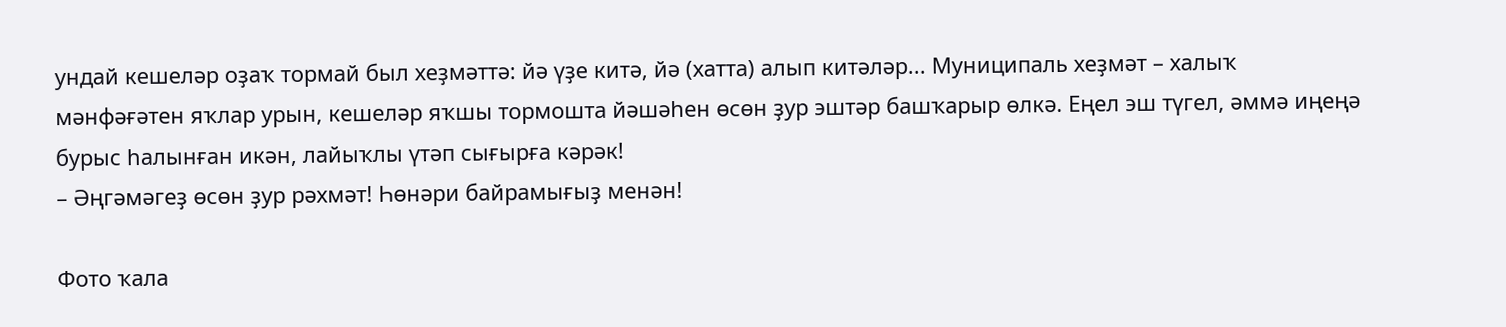ундай кешеләр оҙаҡ тормай был хеҙмәттә: йә үҙе китә, йә (хатта) алып китәләр... Муниципаль хеҙмәт – халыҡ мәнфәғәтен яҡлар урын, кешеләр яҡшы тормошта йәшәһен өсөн ҙур эштәр башҡарыр өлкә. Еңел эш түгел, әммә иңеңә бурыс һалынған икән, лайыҡлы үтәп сығырға кәрәк!
– Әңгәмәгеҙ өсөн ҙур рәхмәт! Һөнәри байрамығыҙ менән!

Фото ҡала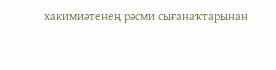хакимиәтенең рәсми сығанаҡтарынан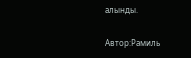алынды.

Автор:Рамиль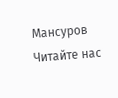Мансуров
Читайте нас